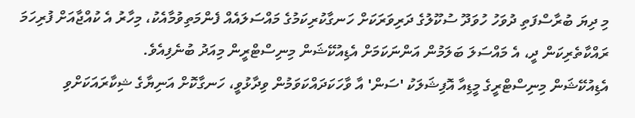މި ދިޔަ ބުރާސްފަތި ދުވަހު ހުވަދޫ ސުކޫލުގެ ދަރިވަރަކަށް ހަނގާކުރިކަމުގެ މައްސަލައެއް ފެންމަތިވުމާއެކު، މިހާރު އެ ކުއްޖާއަށް ފުރިހަމަ ރައްކާތެރިކަން ދީ، އެ މައްސަލަ ބަލަމުން އަންނަކަމަށް އެޑިއުކޭޝަން މިނިސްޓްރީން މިއަދު ބުނެފިއެވެ.
އެޑިއުކޭޝަން މިނިސްޓްރީގެ މީޑިއާ އޮފިޝަލަކު 'ސަން' އާ ވާހަކަދައްކަވަމުން ވިދާޅުވީ، ހަނގާކޮށް އަނިޔާގެ ޝިކާރައަކަށްވި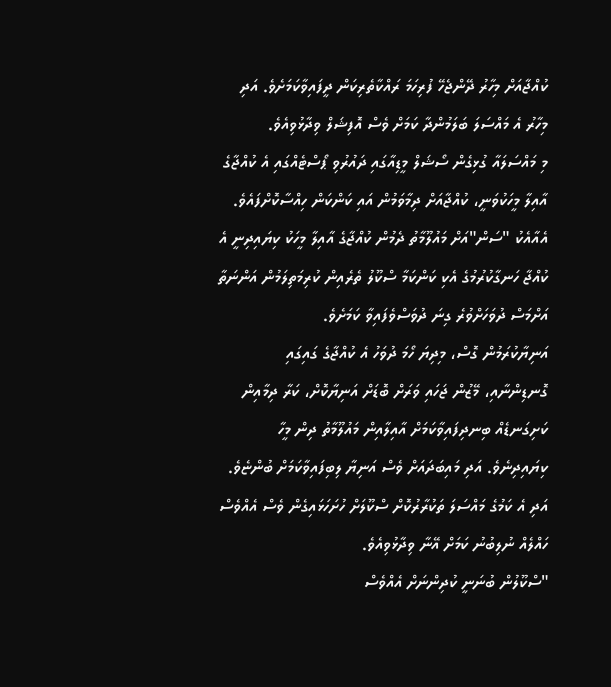ކުއްޖާއަށް މިހާރު ދޭންޖެހޭ ފުރިހަމަ ރައްކާތެރިކަން ދީފައިވާކަމަށެވެ. އަދި މިހާރު އެ މައްސަލަ ބަލަމުންދާ ކަމަށް ވެސް އޮފިޝަލް ވިދާޅުވިއެވެ.
މި މައްސަލައާ ގުޅިގެން ސޯޝަލް މީޑިއާގައި ދައުރުވި ޕޯސްޓެއްގައި އެ ކުއްޖާގެ އާއިލާ މީހަކުވަނީ، ކުއްޖާއަށް ދިމާވަމުން އައި ކަންކަން ހިއްސާކޮށްފައެވެ.
އެއާއެކު "ސަން"އަށް މައުލޫމާތު ދެމުން ކުއްޖާގެ އާއިލާ މީހަކު ކިޔައިދިނީ އެ ކުއްޖާ ހަނގާކުރުމުގެ އެކި ކަންކަމާ ސްކޫލު ތެރެއިން ކުރިމަތިލަމުން އަންނަތާ އަށްމަސް ދުވަހަށްވުރެ ގިނަ ދުވަސްވެފައިވާ ކަމަށެވެ.
އަނިޔާކުރަމުން ގޮސް، މިދިޔަ ހޯމަ ދުވަހު އެ ކުއްޖާގެ ގައިގައި ގޮނޑިންނާއި، މޭޒުން ޖަހައި ވަރަށް ބޮޑަށް އަނިޔާކޮށް، ކަރާ ދިމާއިން ކަށިގަނޑެއް ބިނދިފައިވާކަމަށް އާއިލާއިން މައުލޫމާތު ދިން މީހާ ކިޔައިދިނެވެ. އަދި މައިބަދައަށް ވެސް އަނިޔާ ލިބިފައިވާކަމަށް ބުންޏެވެ.
އަދި އެ ކަމުގެ މައްސަލަ ތަކުރާރުކޮށް ސްކޫލަށް ހުށަހަޅައިގެން ވެސް އެއްވެސް ހައްލެއް ނުލިބުނު ކަމަށް އޭނާ ވިދާޅުވިއެވެ.
"ސްކޫލުން ބުނަނީ ކުދިންނަށް އެއްވެސް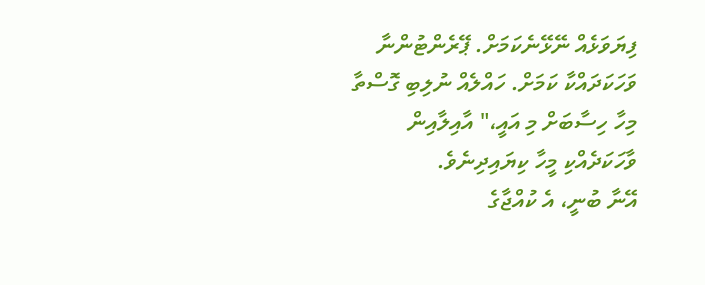ފިޔަވަޅެއް ނޭޅޭނެކަމަށް. ޕޭރެންޓުންނާ ވަހަކަދައްކާ ކަމަށް. ހައްލެއް ނުލިބި ގޮސްތާ މިހާ ހިސާބަށް މި އައީ،" އާއިލާއިން ވާހަކަދެއްކި މީހާ ކިޔައިދިނެވެ.
އޭނާ ބުނީ، އެ ކުއްޖާގެ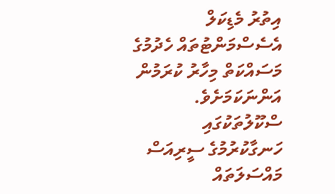އިތުރު މެޑިކަލް އެސެސްމަންޓުތައް ހެދުމުގެ މަސައްކަތް މިހާރު ކުރަމުން އަންނަކަމަށެވެ.
ސްކޫލުތަކުގައި ހަނގާކުރުމުގެ ސީރިއަސް މައްސަލަތައް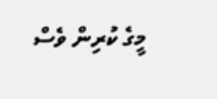މީގެ ކުރިން ވެސް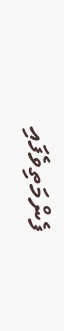ފެންމަތިވެފައި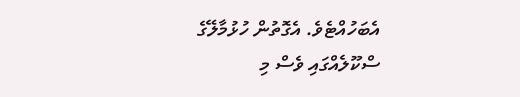އެބަހުއްޓެވެ. އެގޮތުން ހުޅުމާލޭގެ ސްކޫލެއްގައި ވެސް މި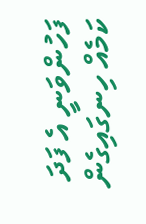ފަހުންވަނީ އެ ފަދަ ކަމެއް ހިނގައިގެން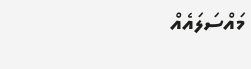މައްސަލައެއް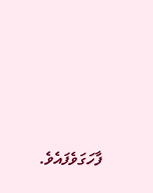ފާހަގަވެފައެވެ.